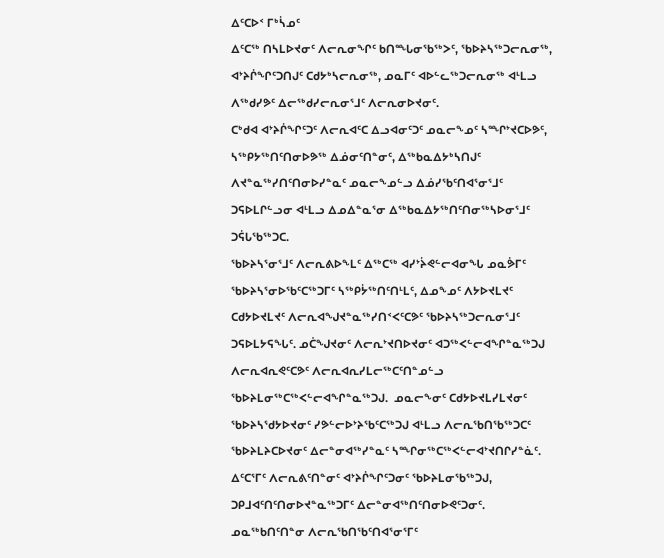ᐃᑦᑕᐅᑉ ᒥᒃᓵᓄᑦ
ᐃᑦᑕᖅ ᑎᓴᒪᐅᔪᓂᑦ ᐱᓕᕆᓂᖏᑦ ᑲᑎᙵᓂᖃᖅᐳᑦ, ᖃᐅᔨᓴᖅᑐᓕᕆᓂᖅ, ᐊᔾᔨᒌᖏᑦᑐᑎᒍᑦ ᑕᑯᔭᒃᓴᓕᕆᓂᖅ, ᓄᓇᒥᑦ ᐊᐅᓪᓚᖅᑐᓕᕆᓂᖅ ᐊᒻᒪᓗ ᐱᖅᑯᓯᕗᑦ ᐃᓕᖅᑯᓯᓕᕆᓂᕐᒧᑦ ᐱᓕᕆᓂᐅᔪᓂᑦ.
ᑕᒃᑯᐊ ᐊᔾᔨᒌᖏᑦᑐᑦ ᐱᓕᕆᐊᑦᑕ ᐃᓗᐊᓂᑦᑐᑦ ᓄᓇᓕᖕᓄᑦ ᓴᙱᔾᔪᑕᐅᕗᑦ, ᓴᖅᑭᔭᖅᑎᑦᑎᓂᐅᕗᖅ ᐃᓅᓂᑦᑎᓐᓂᑦ, ᐃᖅᑲᓇᐃᔭᒃᓴᑎᒍᑦ ᐱᔪᓐᓇᖅᓯᑎᑦᑎᓂᐅᓯᓐᓇᑦ ᓄᓇᓕᖕᓄᓪᓗ ᐃᓅᓯᖃᑦᑎᐊᕐᓂᕐᒧᑦ ᑐᕋᐅᒪᒋᓪᓗᓂ ᐊᒻᒪᓗ ᐃᓄᐃᓐᓇᕐᓂ ᐃᖅᑲᓇᐃᔭᖅᑎᑦᑎᓂᖅᓴᐅᓂᕐᒧᑦ ᑐᕌᒐᖃᖅᑐᑕ.
ᖃᐅᔨᓴᕐᓂᕐᒧᑦ ᐱᓕᕆᕕᐅᖕᒪᑦ ᐃᖅᑕᖅ ᐊᓯᔾᔩᕙᓪᓕᐊᓂᖓ ᓄᓇᕘᒥᑦ ᖃᐅᔨᓴᕐᓂᐅᖃᑦᑕᖅᑐᒥᑦ ᓴᖅᑭᔮᖅᑎᑦᑎᒻᒪᑦ, ᐃᓄᖕᓄᑦ ᐱᔭᐅᔪᒪᔪᑦ ᑕᑯᔭᐅᔪᒪᔪᑦ ᐱᓕᕆᐊᖑᔪᓐᓇᖅᓯᑎᑉᐸᑦᑕᕗᑦ ᖃᐅᔨᓴᖅᑐᓕᕆᓂᕐᒧᑦ ᑐᕋᐅᒪᔭᕋᖓᑦ. ᓄᑖᖑᔪᓂᑦ ᐱᓕᕆᔾᔪᑎᐅᔪᓂᑦ ᐊᑐᖅᐸᓪᓕᐊᖏᓐᓇᖅᑐᒍ ᐱᓕᕆᐊᕆᕙᑦᑕᕗᑦ ᐱᓕᕆᐊᕆᓯᒪᓕᖅᑕᑦᑎᓐᓄᓪᓗ ᖃᐅᔨᒪᓂᖅᑕᖅᐸᓪᓕᐊᖏᓐᓇᖅᑐᒍ.  ᓄᓇᓕᖕᓂᑦ ᑕᑯᔭᐅᔪᒪᓯᒪᔪᓂᑦ ᖃᐅᔨᓴᖁᔭᐅᔪᓂᑦ ᓯᕗᓪᓕᐅᔾᔨᖃᑦᑕᖅᑐᒍ ᐊᒻᒪᓗ ᐱᓕᕆᖃᑎᖃᖅᑐᑕᑦ ᖃᐅᔨᒪᔨᑕᐅᔪᓂᑦ ᐃᓕᓐᓂᐊᖅᓯᓐᓇᑦ ᓴᙱᓂᖅᑕᖅᐸᓪᓕᐊᔾᔪᑎᒋᓯᓐᓈᑦ.
ᐃᑦᑕᕐᒥᑦ ᐱᓕᕆᕕᑦᑎᓐᓂᑦ ᐊᔾᔨᒌᖏᑦᑐᓂᑦ ᖃᐅᔨᒪᓂᖃᖅᑐᒍ, ᑐᑭᒧᐊᑦᑎᑦᑎᓂᐅᔪᓐᓇᖅᑐᒥᑦ ᐃᓕᓐᓂᐊᖅᑎᑦᑎᓂᐅᕙᑦᑐᓂᑦ.  ᓄᓇᖅᑲᑎᑦᑎᓐᓂ ᐱᓕᕆᖃᑎᖃᑦᑎᐊᕐᓂᕐᒥᑦ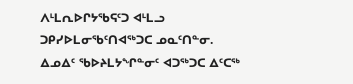ᐱᒻᒪᕆᐅᒋᔭᖃᕋᑦᑐ ᐊᒻᒪᓗ ᑐᑭᓯᐅᒪᓂᖃᑦᑎᐊᖅᑐᑕ ᓄᓇᑦᑎᓐᓂ.
ᐃᓄᐃᑦ ᖃᐅᔨᒪᔭᖏᓐᓂᑦ ᐊᑐᖅᑐᑕ ᐃᑦᑕᖅ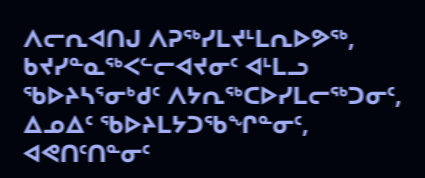ᐱᓕᕆᐊᑎᒍ ᐱᕈᖅᓯᒪᔪᒻᒪᕆᐅᕗᖅ, ᑲᔪᓯᓐᓇᖅᐸᓪᓕᐊᔪᓂᑦ ᐊᒻᒪᓗ ᖃᐅᔨᓴᕐᓂᒃᑯᑦ ᐱᔭᕆᖅᑕᐅᓯᒪᓕᖅᑐᓂᑦ, ᐃᓄᐃᑦ ᖃᐅᔨᒪᔭᑐᖃᖏᓐᓂᑦ, ᐊᕙᑎᑦᑎᓐᓂᑦ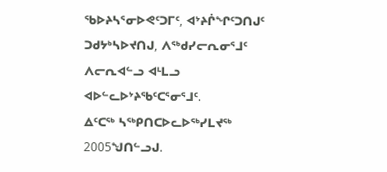ᖃᐅᔨᓴᕐᓂᐅᕙᑦᑐᒥᑦ, ᐊᔾᔨᒌᖏᑦᑐᑎᒍᑦ ᑐᑯᔭᒃᓴᐅᔪᑎᒍ, ᐱᖅᑯᓯᓕᕆᓂᕐᒧᑦ ᐱᓕᕆᐊᓪᓗ ᐊᒻᒪᓗ ᐊᐅᓪᓚᐅᔾᔨᖃᑦᑕᕐᓂᕐᒧᑦ.
ᐃᑦᑕᖅ ᓴᖅᑭᑎᑕᐅᓚᐅᖅᓯᒪᔪᖅ 2005ᖑᑎᓪᓗᒍ.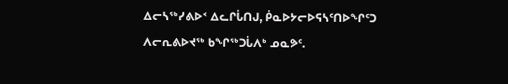ᐃᓕᓴᖅᓯᕕᐅᑉ ᐃᓚᒋᒑᑎᒍ, ᑮᓇᐅᔭᓕᐅᕋᓴᑦᑎᐅᖏᑦᑐ ᐱᓕᕆᕕᐅᔪᖅ ᑲᖏᖅᑐᒑᐱᒃ ᓄᓇᕗᑦ.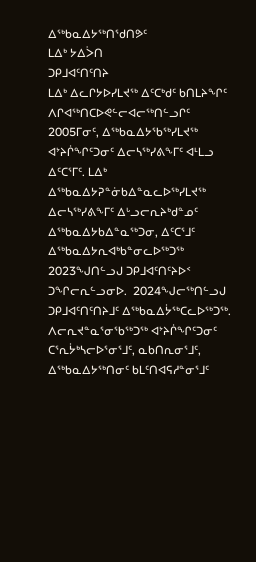ᐃᖅᑲᓇᐃᔭᖅᑎᖁᑎᕗᑦ
ᒪᐃᒃ ᔭᐃᐴᑎ
ᑐᑭᒧᐊᑦᑎᑦᑎᔨ
ᒪᐃᒃ ᐃᓚᒋᔭᐅᓯᒪᔪᖅ ᐃᑦᑕᒃᑯᑦ ᑲᑎᒪᔨᖏᑦ ᐱᒋᐊᖅᑎᑕᐅᕙᓪᓕᐊᓕᖅᑎᓪᓗᒋᑦ 2005ᒥᓂᑦ, ᐃᖅᑲᓇᐃᔭᖃᖅᓯᒪᔪᖅ ᐊᔾᔨᒌᖏᑦᑐᓂᑦ ᐃᓕᓴᖅᓯᕕᖕᒥᑦ ᐊᒻᒪᓗ ᐃᑦᑕᕐᒥᑦ. ᒪᐃᒃ ᐃᖅᑲᓇᐃᔭᕈᓐᓃᑲᐃᓐᓇᓚᐅᖅᓯᒪᔪᖅ ᐃᓕᓴᖅᓯᕕᖕᒥᑦ ᐃᒡᓗᓕᕆᔨᒃᑯᓐᓄᑦ ᐃᖅᑲᓇᐃᔭᑲᐃᓐᓇᖅᑐᓂ, ᐃᑦᑕᕐᒧᑦ ᐃᖅᑲᓇᐃᔭᕆᐊᒃᑲᓐᓂᓚᐅᖅᑐᖅ 2023ᖑᑎᓪᓗᒍ ᑐᑭᒧᐊᑦᑎᑦᔨᐅᑉ ᑐᖏᓕᕆᓪᓗᓂᐅ.  2024ᖑᓕᖅᑎᓪᓗᒍ ᑐᑭᒧᐊᑦᑎᑦᑎᔨᒧᑦ ᐃᖅᑲᓇᐃᔮᖅᑕᓚᐅᖅᑐᖅ. ᐱᓕᕆᔪᓐᓇᕐᓂᖃᖅᑐᖅ ᐊᔾᔨᒌᖏᑦᑐᓂᑦ ᑕᕐᕆᔮᒃᓴᓕᐅᕐᓂᕐᒧᑦ, ᓇᑲᑎᕆᓂᕐᒧᑦ, ᐃᖅᑲᓇᐃᔭᖅᑎᓂᑦ ᑲᒪᑦᑎᐊᕋᓱᓐᓂᕐᒧᑦ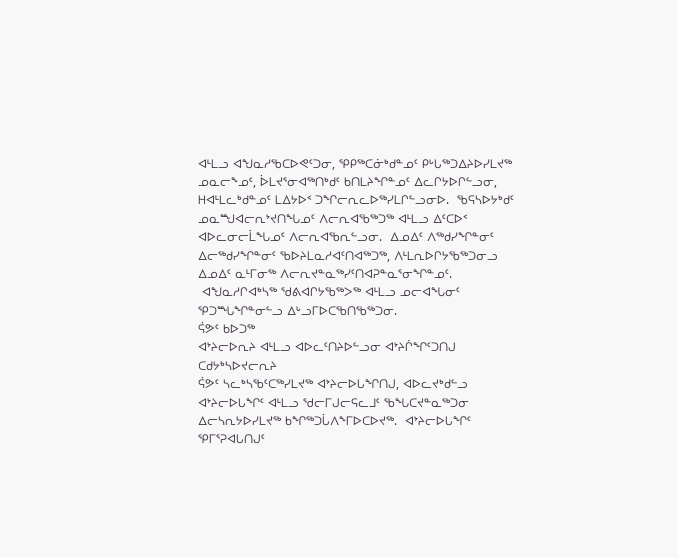ᐊᒻᒪᓗ ᐊᖑᓇᓱᖃᑕᐅᕙᑦᑐᓂ, ᕿᑭᖅᑕᓃᒃᑯᓐᓄᑦ ᑭᒡᒐᖅᑐᐃᔨᐅᓯᒪᔪᖅ ᓄᓇᓕᖕᓄᑦ, ᐆᒪᔪᕐᓂᐊᖅᑎᒃᑯᑦ ᑲᑎᒪᔨᖏᓐᓄᑦ ᐃᓚᒋᔭᐅᒋᓪᓗᓂ, ᕼᐊᒻᒪᓚᒃᑯᓐᓄᑦ ᒪᐃᔭᐅᑉ ᑐᖏᓕᕆᓚᐅᖅᓯᒪᒋᓪᓗᓂᐅ.  ᖃᕋᓴᐅᔭᒃᑯᑦ ᓄᓇᙳᐊᓕᕆᔾᔪᑎᖓᓄᑦ ᐱᓕᕆᐊᖃᖅᑐᖅ ᐊᒻᒪᓗ ᐃᑦᑕᐅᑉ ᐊᐅᓚᓂᓕᒫᖓᓄᑦ ᐱᓕᕆᐊᖃᕆᓪᓗᓂ.  ᐃᓄᐃᑦ ᐱᖅᑯᓯᖏᓐᓂᑦ ᐃᓕᖅᑯᓯᖏᓐᓂᑦ ᖃᐅᔨᒪᓇᓱᐊᑦᑎᐊᖅᑐᖅ, ᐱᒻᒪᕆᐅᒋᔭᖃᖅᑐᓂᓗ ᐃᓄᐃᑦ ᓇᒻᒥᓂᖅ ᐱᓕᕆᔪᓐᓇᖅᓯᑦᑎᐊᕈᓐᓇᕐᓂᖏᓐᓄᑦ.
 ᐊᖑᓇᓱᒋᐊᒃᓴᖅ ᖁᕕᐊᒋᔭᖃᖅᐳᖅ ᐊᒻᒪᓗ ᓄᓕᐊᖓᓂᑦ ᕿᑐᙵᖏᓐᓂᓪᓗ ᐃᒡᓗᒥᐅᑕᖃᑎᖃᖅᑐᓂ.
ᕌᕗᑦ ᑲᐅᑐᖅ
ᐊᔾᔨᓕᐅᕆᔨ ᐊᒻᒪᓗ ᐊᐅᓚᑦᑎᔨᐅᓪᓗᓂ ᐊᔾᔨᒌᖏᑦᑐᑎᒍ ᑕᑯᔭᒃᓴᐅᔪᓕᕆᔨ
ᕌᕗᑦ ᓴᓚᒃᓴᖃᑦᑕᖅᓯᒪᔪᖅ ᐊᔾᔨᓕᐅᒐᖏᑎᒍ, ᐊᐅᓚᔪᒃᑯᓪᓗ ᐊᔾᔨᓕᐅᒐᖏᑦ ᐊᒻᒪᓗ ᖁᓕᒥᒍᓕᕋᓚᒧᑦ ᖃᖓᑕᔪᓐᓇᖅᑐᓂ ᐃᓕᓴᕆᔭᐅᓯᒪᔪᖅ ᑲᖏᖅᑐᒑᐱᖕᒥᐅᑕᐅᔪᖅ.  ᐊᔾᔨᓕᐅᒐᖏᑦ ᕿᒥᕐᕈᐊᒐᑎᒍᑦ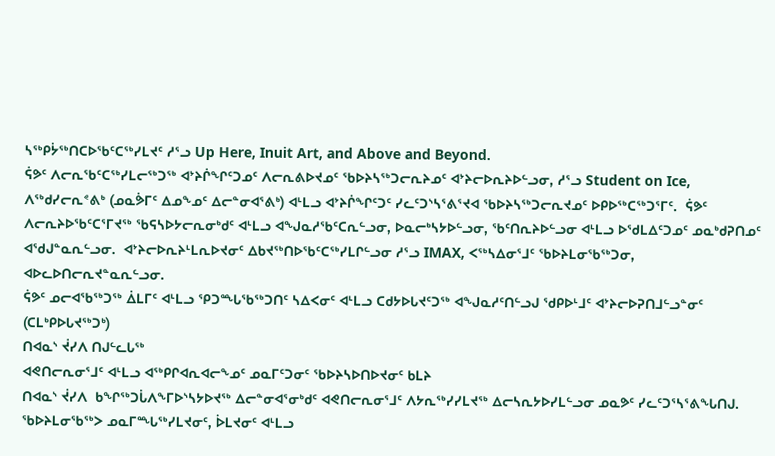ᓴᖅᑭᔮᖅᑎᑕᐅᖃᑦᑕᖅᓯᒪᔪᑦ ᓱᕐᓗ Up Here, Inuit Art, and Above and Beyond.
ᕌᕗᑦ ᐱᓕᕆᖃᑦᑕᖅᓯᒪᓕᖅᑐᖅ ᐊᔾᔨᒌᖏᑦᑐᓄᑦ ᐱᓕᕆᕕᐅᔪᓄᑦ ᖃᐅᔨᓴᖅᑐᓕᕆᔨᓄᑦ ᐊᔾᔨᓕᐅᕆᔨᐅᓪᓗᓂ, ᓱᕐᓗ Student on Ice, ᐱᖅᑯᓯᓕᕆᕝᕕᒃ (ᓄᓇᕘᒥᑦ ᐃᓄᖕᓄᑦ ᐃᓕᓐᓂᐊᕐᕕᒃ) ᐊᒻᒪᓗ ᐊᔾᔨᒌᖏᑦᑐᑦ ᓯᓚᑦᑐᔅᓴᕐᕕᕐᔪᐊ ᖃᐅᔨᓴᖅᑐᓕᕆᔪᓄᑦ ᐅᑭᐅᖅᑕᖅᑐᕐᒥᑦ.  ᕌᕗᑦ ᐱᓕᕆᔨᐅᖃᑦᑕᕐᒥᔪᖅ ᖃᕋᓴᐅᔭᓕᕆᓂᒃᑯᑦ ᐊᒻᒪᓗ ᐊᖑᓇᓱᖃᑦᑕᕆᓪᓗᓂ, ᐅᓇᓕᒃᓴᔭᐅᓪᓗᓂ, ᖃᑦᑎᕆᔨᐅᓪᓗᓂ ᐊᒻᒪᓗ ᐅᖁᒪᐃᑦᑐᓄᑦ ᓄᓇᒃᑯᕈᑎᓄᑦ ᐊᖁᒍᓐᓇᕆᓪᓗᓂ.  ᐊᔾᔨᓕᐅᕆᔨᒻᒪᕆᐅᔪᓂᑦ ᐃᑲᔪᖅᑎᐅᖃᑦᑕᖅᓯᒪᒋᓪᓗᓂ ᓱᕐᓗ IMAX, ᐸᖅᓴᐃᓂᕐᒧᑦ ᖃᐅᔨᒪᓂᖃᖅᑐᓂ, ᐊᐅᓚᐅᑎᓕᕆᔪᓐᓇᕆᓪᓗᓂ.
ᕌᕗᑦ ᓄᓕᐊᖃᖅᑐᖅ ᐄᒪᒥᑦ ᐊᒻᒪᓗ ᕿᑐᙵᖃᖅᑐᑎᑦ ᓴᐃᐸᓂᑦ ᐊᒻᒪᓗ ᑕᑯᔭᐅᒐᔪᑦᑐᖅ ᐊᖑᓇᓱᑦᑎᓪᓗᒍ ᖁᑭᐅᒻᒧᑦ ᐊᔾᔨᓕᐅᕈᑎᒧᓪᓗᓐᓂᑦ (ᑕᒪᒃᑭᐅᒐᔪᖅᑐᒃ)
ᑎᐊᓇᔅ ᔫᓯᐱ ᑎᒍᓪᓚᒐᖅ
ᐊᕙᑎᓕᕆᓂᕐᒧᑦ ᐊᒻᒪᓗ ᐊᖅᑭᒋᐊᕆᐊᓕᖕᓄᑦ ᓄᓇᒥᑦᑐᓂᑦ ᖃᐅᔨᓴᐅᑎᐅᔪᓂᑦ ᑲᒪᔨ
ᑎᐊᓇᔅ ᔫᓯᐱ  ᑲᖏᖅᑐᒑᐱᖕᒥᐅᔅᓴᔭᐅᔪᖅ ᐃᓕᓐᓂᐊᕐᓂᒃᑯᑦ ᐊᕙᑎᓕᕆᓂᕐᒧᑦ ᐱᔭᕆᖅᓯᓯᒪᔪᖅ ᐃᓕᓴᕆᔭᐅᓯᒪᓪᓗᓂ ᓄᓇᕗᑦ ᓯᓚᑦᑐᕐᓴᕐᕕᖓᑎᒍ. ᖃᐅᔨᒪᓂᖃᖅᐳ ᓄᓇᒥᙵᖅᓯᒪᔪᓂᑦ, ᐆᒪᔪᓂᑦ ᐊᒻᒪᓗ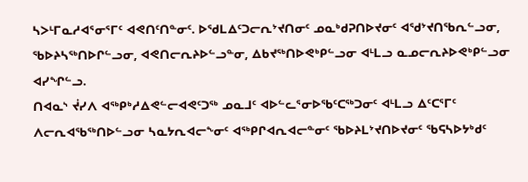ᓴᐳᒻᒥᓇᓱᐊᕐᓂᕐᒥᑦ ᐊᕙᑎᑦᑎᓐᓂᑦ. ᐅᖁᒪᐃᑦᑐᓕᕆᔾᔪᑎᓂᑦ ᓄᓇᒃᑯᕈᑎᐅᔪᓂᑦ ᐊᖁᔾᔪᑎᖃᕆᓪᓗᓂ, ᖃᐅᔨᓴᖅᑎᐅᒋᓪᓗᓂ, ᐊᕙᑎᓕᕆᔨᐅᓪᓗᓐᓂ, ᐃᑲᔪᖅᑎᐅᕙᒃᑭᓪᓗᓂ ᐊᒻᒪᓗ ᓇᓄᓕᕆᔨᐅᕙᒃᑭᓪᓗᓂ ᐊᓯᖏᓪᓗ.
ᑎᐊᓇᔅ ᔫᓯᐱ ᐊᖅᑭᒃᓱᐃᕙᓪᓕᐊᕙᑦᑐᖅ ᓄᓇᒧᑦ ᐊᐅᓪᓚᕐᓂᐅᖃᑦᑕᖅᑐᓂᑦ ᐊᒻᒪᓗ ᐃᑦᑕᕐᒥᑦ ᐱᓕᕆᐊᖃᖅᑎᐅᓪᓗᓂ ᓴᓇᔭᕆᐊᓕᖕᓂᑦ ᐊᖅᑭᒋᐊᕆᐊᓕᓐᓂᑦ ᖃᐅᔨᒪᔾᔪᑎᐅᔪᓂᑦ ᖃᕋᓴᐅᔭᒃᑯᑦ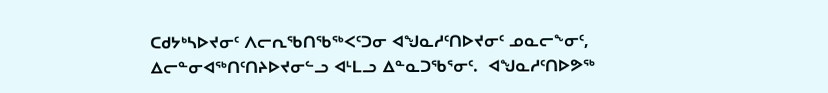ᑕᑯᔭᒃᓴᐅᔪᓂᑦ ᐱᓕᕆᖃᑎᖃᖅᐸᑦᑐᓂ ᐊᖑᓇᓱᑦᑎᐅᔪᓂᑦ ᓄᓇᓕᖕᓂᑦ, ᐃᓕᓐᓂᐊᖅᑎᑦᑎᔨᐅᔪᓂᓪᓗ ᐊᒻᒪᓗ ᐃᓐᓇᑐᖃᕐᓂᑦ.  ᐊᖑᓇᓱᑦᑎᐅᕗᖅ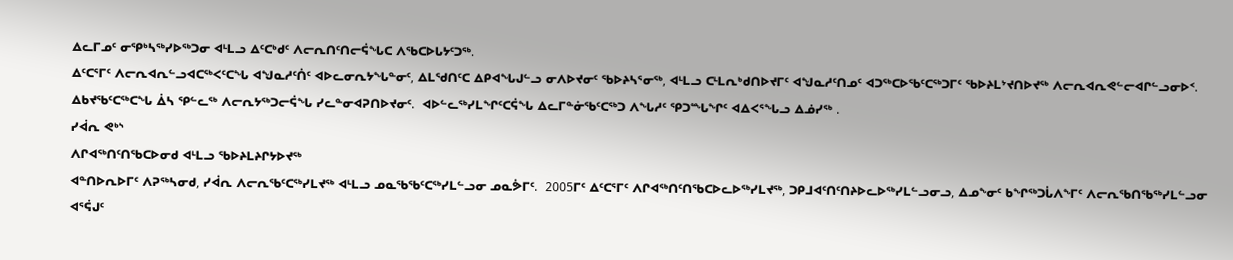ᐃᓚᒥᓄᑦ ᓂᕿᒃᓴᖅᓯᐅᖅᑐᓂ ᐊᒻᒪᓗ ᐃᑦᑕᒃᑯᑦ ᐱᓕᕆᑎᑦᑎᓕᕌᖓᑕ ᐱᖃᑕᐅᒐᔭᑦᑐᖅ.
ᐃᑦᑕᕐᒥᑦ ᐱᓕᕆᐊᕆᓪᓗᐊᑕᖅᐸᑦᑕᖓ ᐊᖑᓇᓱᑦᑏᑦ ᐊᐅᓚᓂᕆᔭᖓᓐᓂᑦ, ᐃᒪᖁᑎᑦᑕ ᐃᑭᐊᖓᒍᓪᓗ ᓂᐱᐅᔪᓂᑦ ᖃᐅᔨᓴᕐᓂᖅ, ᐊᒻᒪᓗ ᑕᒻᒪᕆᒃᑯᑎᐅᔪᒥᑦ ᐊᖑᓇᓱᑦᑎᓄᑦ ᐊᑐᖅᑕᐅᖃᑦᑕᖅᑐᒥᑦ ᖃᐅᔨᒪᔾᔪᑎᐅᔪᖅ ᐱᓕᕆᐊᕆᕙᓪᓕᐊᒋᓪᓗᓂᐅᑉ.  ᐃᑲᔪᖃᑦᑕᖅᑕᖓ ᐄᓴ ᕿᓪᓚᖅ ᐱᓕᕆᔭᖅᑐᓕᕌᖓ ᓯᓚᓐᓂᐊᕈᑎᐅᔪᓂᑦ.  ᐊᐅᓪᓚᖅᓯᒪᖏᑦᑕᕌᖓ ᐃᓚᒥᓐᓃᖃᑦᑕᖅᑐ ᐱᖓᓱᑦ ᕿᑐᙵᖏᑦ ᐊᐃᐸᕐᖓᓗ ᐃᓅᓯᖅ .
ᓯᐋᕆ ᕙᒃᔅ
ᐱᒋᐊᖅᑎᑦᑎᖃᑕᐅᓂᑯ ᐊᒻᒪᓗ ᖃᐅᔨᒪᔨᒋᔭᐅᔪᖅ
ᐊᓐᑎᐅᕆᐅᒥᑦ ᐱᕈᖅᓴᓂᑯ, ᓯᐋᕆ ᐱᓕᕆᖃᑦᑕᖅᓯᒪᔪᖅ ᐊᒻᒪᓗ ᓄᓇᖃᖃᑦᑕᖅᓯᒪᓪᓗᓂ ᓄᓇᕘᒥᑦ.  2005ᒥᑦ ᐃᑦᑕᕐᒥᑦ ᐱᒋᐊᖅᑎᑦᑎᖃᑕᐅᓚᐅᖅᓯᒪᔪᖅ, ᑐᑭᒧᐊᑦᑎᑦᑎᔨᐅᓚᐅᖅᓯᒪᓪᓗᓂᓗ, ᐃᓄᖕᓂᑦ ᑲᖏᖅᑐᒑᐱᖕᒥᑦ ᐱᓕᕆᖃᑎᖃᖅᓯᒪᓪᓗᓂ ᐊᕐᕌᒍᑦ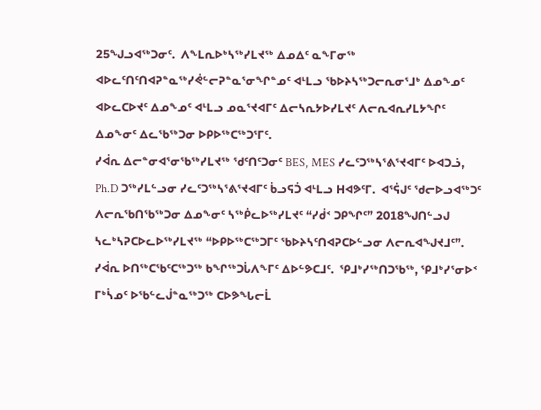25ᖑᓗᐊᖅᑐᓂᑦ.  ᐱᖕᒪᕆᐅᒃᓴᖅᓯᒪᔪᖅ ᐃᓄᐃᑦ ᓇᖕᒥᓂᖅ ᐊᐅᓚᑦᑎᑦᑎᐊᕈᓐᓇᖅᓯᕚᓪᓕᕈᓐᓇᕐᓂᖏᓐᓄᑦ ᐊᒻᒪᓗ ᖃᐅᔨᓴᖅᑐᓕᕆᓂᕐᒧᒃ ᐃᓄᖕᓄᑦ ᐊᐅᓚᑕᐅᔪᑦ ᐃᓄᖕᓄᑦ ᐊᒻᒪᓗ ᓄᓇᕐᔪᐊᒥᑦ ᐃᓕᓴᕆᔭᐅᓯᒪᔪᑦ ᐱᓕᕆᐊᕆᓯᒪᔭᖏᑦ ᐃᓄᖕᓂᑦ ᐃᓚᖃᖅᑐᓂ ᐅᑭᐅᖅᑕᖅᑐᕐᒥᑦ.
ᓯᐋᕆ ᐃᓕᓐᓂᐊᕐᓂᖃᖅᓯᒪᔪᖅ ᖁᑦᑎᑦᑐᓂᑦ BES, MES ᓯᓚᑦᑐᖅᓴᕐᕕᕐᔪᐊᒥᑦ ᐅᐊᑐᓘ, Ph.D ᑐᖅᓯᒪᓪᓗᓂ ᓯᓚᑦᑐᖅᓴᕐᕕᕐᔪᐊᒥᑦ ᑳᓗᕋᑑ ᐊᒻᒪᓗ Hᐊᕗᑦᒥ.  ᐊᕐᕌᒍᑦ ᖁᓕᐅᓗᐊᖅᑐᑦ ᐱᓕᕆᖃᑎᖃᖅᑐᓂ ᐃᓄᖕᓂᑦ ᓴᖅᑮᓚᐅᖅᓯᒪᔪᑦ “ᓯᑰᑉ ᑐᑭᖏᑦ” 2018ᖑᑎᓪᓗᒍ ᓴᓚᒃᓴᕈᑕᐅᓚᐅᖅᓯᒪᔪᖅ “ᐅᑭᐅᖅᑕᖅᑐᒥᑦ ᖃᐅᔨᓴᑦᑎᐊᕈᑕᐅᓪᓗᓂ ᐱᓕᕆᐊᖑᔪᒧᑦ”.
ᓯᐋᕆ ᐅᑎᖅᑕᖃᑦᑕᖅᑐᖅ ᑲᖏᖅᑐᒑᐱᖕᒥᑦ ᐃᐅᓪᕗᑕᒧᑦ.  ᕿᒧᒃᓯᖅᑎᑐᖃᖅ, ᕿᒧᒃᓯᕐᓂᐅᑉ ᒥᒃᓵᓄᑦ ᐅᖃᓪᓚᒎᓐᓇᖅᑐᖅ ᑕᐅᕗᖓᓕᒫ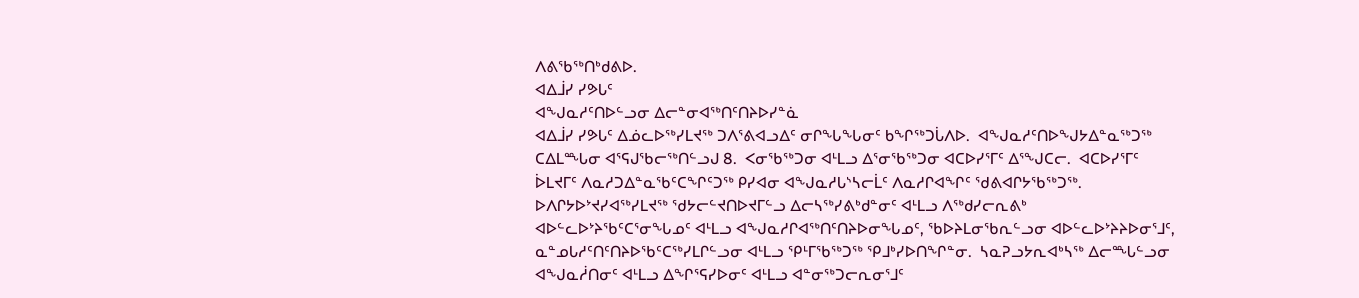ᐱᕕᖃᖅᑎᒃᑯᕕᐅ.
ᐊᐃᒨᓯ ᓯᕗᒐᑦ
ᐊᖑᓇᓱᑦᑎᐅᓪᓗᓂ ᐃᓕᓐᓂᐊᖅᑎᑦᑎᔨᐅᓯᓐᓈ
ᐊᐃᒨᓯ ᓯᕗᒐᑦ ᐃᓅᓚᐅᖅᓯᒪᔪᖅ ᑐᐱᕐᕕᐊᓗᐃᑦ ᓂᒋᖓᖓᓂᑦ ᑲᖏᖅᑐᒑᐱᐅ.  ᐊᖑᓇᓱᑦᑎᐅᖑᔭᐃᓐᓇᖅᑐᖅ ᑕᐃᒪᙵᓂ ᐊᕐᕋᒍᖃᓕᖅᑎᓪᓗᒍ 8.  ᐸᓂᖃᖅᑐᓂ ᐊᒻᒪᓗ ᐃᕐᓂᖃᖅᑐᓂ ᐊᑕᐅᓯᕐᒥᑦ ᐃᕐᖑᑕᓕ.  ᐊᑕᐅᓯᕐᒥᑦ ᐆᒪᔪᒥᑦ ᐱᓇᓱᑐᐃᓐᓇᖃᑦᑕᖏᑦᑐᖅ ᑭᓯᐊᓂ ᐊᖑᓇᓱᒐᔅᓴᓕᒫᑦ ᐱᓇᓱᒋᐊᖏᑦ ᖁᕕᐊᒋᔭᖃᖅᑐᖅ.  ᐅᐱᒋᔭᐅᔾᔪᓯᐊᖅᓯᒪᔪᖅ ᖁᔭᓕᓪᔪᑎᐅᔪᒥᓪᓗ ᐃᓕᓴᖅᓯᕕᒃᑯᓐᓂᑦ ᐊᒻᒪᓗ ᐱᖅᑯᓯᓕᕆᕕᒃ ᐊᐅᓪᓚᐅᔾᔨᖃᑦᑕᕐᓂᖓᓄᑦ ᐊᒻᒪᓗ ᐊᖑᓇᓱᒋᐊᖅᑎᑦᑎᔨᐅᓂᖓᓄᑦ, ᖃᐅᔨᒪᓂᖃᕆᓪᓗᓂ ᐊᐅᓪᓚᐅᔾᔨᔨᐅᓂᕐᒧᑦ, ᓇᓐᓄᒐᓱᑦᑎᑦᑎᔨᐅᖃᑦᑕᖅᓯᒪᒋᓪᓗᓂ ᐊᒻᒪᓗ ᕿᒻᒥᖃᖅᑐᖅ ᕿᒧᒃᓯᐅᑎᖏᓐᓂ.  ᓴᓇᕈᓗᔭᕆᐊᒃᓴᖅ ᐃᓕᙵᓪᓗᓂ ᐊᖑᓇᓲᑎᓂᑦ ᐊᒻᒪᓗ ᐃᖏᕐᕋᓯᐅᓂᑦ ᐊᒻᒪᓗ ᐊᓐᓂᖅᑐᓕᕆᓂᕐᒧᑦ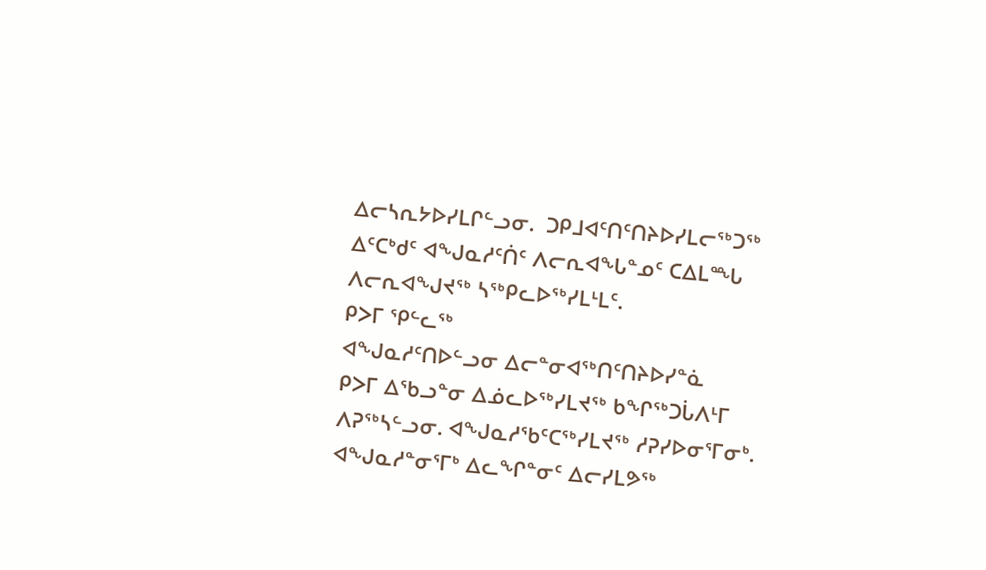ᐃᓕᓴᕆᔭᐅᓯᒪᒋᓪᓗᓂ.  ᑐᑭᒧᐊᑦᑎᑦᑎᔨᐅᓯᒪᓕᖅᑐᖅ ᐃᑦᑕᒃᑯᑦ ᐊᖑᓇᓱᑦᑏᑦ ᐱᓕᕆᐊᖓᓐᓄᑦ ᑕᐃᒪᙵ ᐱᓕᕆᐊᖑᔪᖅ ᓴᖅᑭᓚᐅᖅᓯᒪᒻᒪᑦ.
ᑭᐳᒥ ᕿᓪᓚᖅ
ᐊᖑᓇᓱᑦᑎᐅᓪᓗᓂ ᐃᓕᓐᓂᐊᖅᑎᑦᑎᔨᐅᓯᓐᓈ
ᑭᐳᒥ ᐃᖃᓗᓐᓂ ᐃᓅᓚᐅᖅᓯᒪᔪᖅ ᑲᖏᖅᑐᒑᐱᒻᒥ ᐱᕈᖅᓴᓪᓗᓂ. ᐊᖑᓇᓱᖃᑦᑕᖅᓯᒪᔪᖅ ᓱᕈᓯᐅᓂᕐᒥᓂᒃ. ᐊᖑᓇᓱᓐᓂᕐᒥᒃ ᐃᓚᖏᓐᓂᑦ ᐃᓕᓯᒪᕗᖅ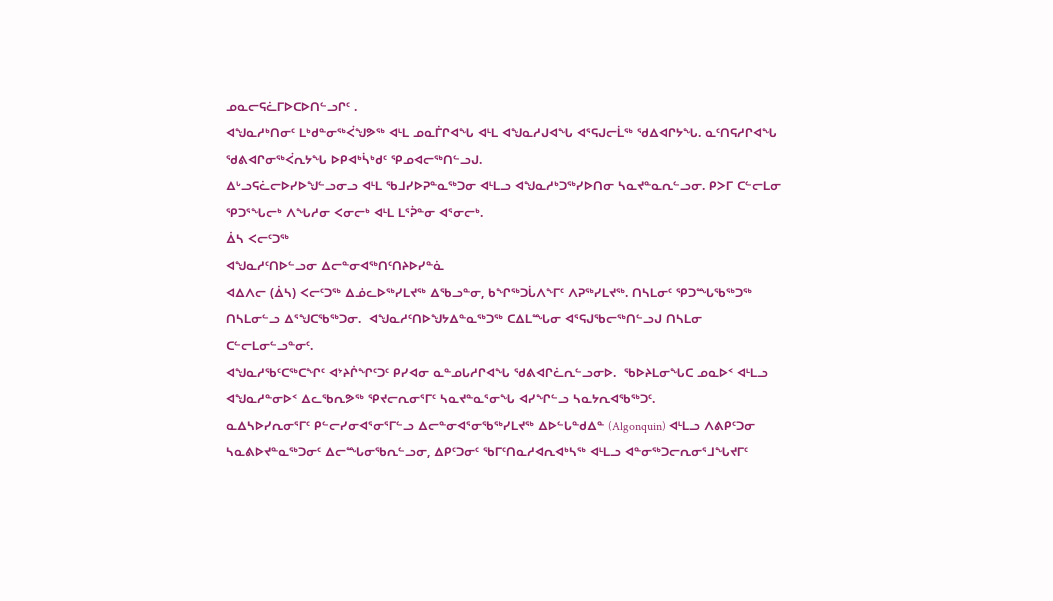ᓄᓇᓕᕋᓛᒥᐅᑕᐅᑎᓪᓗᒋᑦ .
ᐊᖑᓇᓱᒃᑎᓂᑦ ᒪᒃᑯᓐᓂᖅᐹᖑᕗᖅ ᐊᒻᒪ ᓄᓇᒦᒋᐊᖓ ᐊᒻᒪ ᐊᖑᓇᓱᒍᐊᖓ ᐊᕐᕋᒍᓕᒫᖅ ᖁᐃᐊᒋᔭᖓ. ᓇᑦᑎᕋᓱᒋᐊᖓ ᖁᕕᐊᒋᓂᖅᐹᕆᔭᖓ ᐅᑭᐊᒃᓵᒃᑯᑦ ᕿᓄᐊᓕᖅᑎᓪᓗᒍ.
ᐃᒡᓗᕋᓛᓕᐅᓯᐅᖑᓪᓗᓂᓗ ᐊᒻᒪ ᖃᒧᓯᐅᕈᓐᓇᖅᑐᓂ ᐊᒻᒪᓗ ᐊᖑᓇᓱᒃᑐᖅᓯᐅᑎᓂ ᓴᓇᔪᓐᓇᕆᓪᓗᓂ. ᑭᐳᒥ ᑕᓪᓕᒪᓂ ᕿᑐᕐᖓᓕᒃ ᐱᖓᓱᓂ ᐸᓂᓕᒃ ᐊᒻᒪ ᒪᕐᕉᓐᓂ ᐊᕐᓂᓕᒃ.
ᐄᓴ ᐸᓕᑦᑐᖅ
ᐊᖑᓇᓱᑦᑎᐅᓪᓗᓂ ᐃᓕᓐᓂᐊᖅᑎᑦᑎᔨᐅᓯᓐᓈ
ᐊᐃᐱᓕ (ᐄᓴ) ᐸᓕᑦᑐᖅ ᐃᓅᓚᐅᖅᓯᒪᔪᖅ ᐃᖃᓗᓐᓂ, ᑲᖏᖅᑐᒑᐱᖕᒥᑦ ᐱᕈᖅᓯᒪᔪᖅ. ᑎᓴᒪᓂᑦ ᕿᑐᙵᖃᖅᑐᖅ ᑎᓴᒪᓂᓪᓗ ᐃᕐᖑᑕᖃᖅᑐᓂ.  ᐊᖑᓇᓱᑦᑎᐅᖑᔭᐃᓐᓇᖅᑐᖅ ᑕᐃᒪᙵᓂ ᐊᕐᕋᒍᖃᓕᖅᑎᓪᓗᒍ ᑎᓴᒪᓂ ᑕᓪᓕᒪᓂᓪᓗᓐᓂᑦ.
ᐊᖑᓇᓱᖃᑦᑕᖅᑕᖏᑦ ᐊᔾᔨᒌᖏᑦᑐᑦ ᑭᓯᐊᓂ ᓇᓐᓄᒐᓱᒋᐊᖓ ᖁᕕᐊᒋᓛᕆᓪᓗᓂᐅ.  ᖃᐅᔨᒪᓂᖓᑕ ᓄᓇᐅᑉ ᐊᒻᒪᓗ ᐊᖑᓇᓱᓐᓂᐅᑉ ᐃᓚᖃᕆᕗᖅ ᕿᔪᓕᕆᓂᕐᒥᑦ ᓴᓇᔪᓐᓇᕐᓂᖓ ᐊᓯᖏᓪᓗ ᓴᓇᔭᕆᐊᖃᖅᑐᑦ.
ᓇᐃᓴᐅᓯᕆᓂᕐᒥᑦ ᑭᓪᓕᓯᓂᐊᕐᓂᕐᒥᓪᓗ ᐃᓕᓐᓂᐊᕐᓂᖃᖅᓯᒪᔪᖅ ᐃᐅᓪᒐᓐᑯᐃᓐ (Algonquin) ᐊᒻᒪᓗ ᐱᕕᑭᑦᑐᓂ ᓴᓇᕕᐅᔪᓐᓇᖅᑐᓂᑦ ᐃᓕᙵᓂᖃᕆᓪᓗᓂ, ᐃᑭᑦᑐᓂᑦ ᖃᒥᑦᑎᓇᓱᐊᕆᐊᒃᓴᖅ ᐊᒻᒪᓗ ᐊᓐᓂᖅᑐᓕᕆᓂᕐᒧᖓᔪᒥᑦ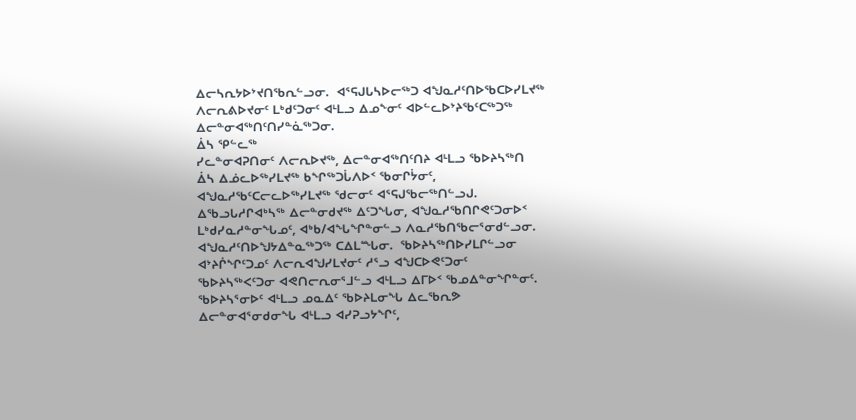ᐃᓕᓴᕆᔭᐅᔾᔪᑎᖃᕆᓪᓗᓂ.  ᐊᕐᕋᒍᒐᓴᐅᓕᖅᑐ ᐊᖑᓇᓱᑦᑎᐅᖃᑕᐅᓯᒪᔪᖅ ᐱᓕᕆᕕᐅᔪᓂᑦ ᒪᒃᑯᑦᑐᓂᑦ ᐊᒻᒪᓗ ᐃᓄᖕᓂᑦ ᐊᐅᓪᓚᐅᔾᔨᖃᑦᑕᖅᑐᖅ ᐃᓕᓐᓂᐊᖅᑎᑦᑎᓯᓐᓈᖅᑐᓂ.
ᐄᓴ ᕿᓪᓚᖅ
ᓯᓚᓐᓂᐊᕈᑎᓂᑦ ᐱᓕᕆᐅᔪᖅ, ᐃᓕᓐᓂᐊᖅᑎᑦᑎᔨ ᐊᒻᒪᓗ ᖃᐅᔨᓴᖅᑎ
ᐄᓴ ᐃᓅᓚᐅᖅᓯᒪᔪᖅ ᑲᖏᖅᑐᒑᐱᐅᑉ ᖃᓂᒋᔮᓂᑦ, ᐊᖑᓇᓱᖃᑦᑕᓕᓚᐅᖅᓯᒪᔪᖅ ᖁᓕᓂᑦ ᐊᕐᕋᒍᖃᓕᖅᑎᓪᓗᒍ.  ᐃᖃᓗᒐᓱᒋᐊᒃᓴᖅ ᐃᓕᓐᓂᑯᔪᖅ ᐃᑦᑐᖓᓂ, ᐊᖑᓇᓱᖃᑎᒋᕙᑦᑐᓂᐅᑉ ᒪᒃᑯᓯᓇᓱᓐᓂᖓᓄᑦ, ᐊᒃᑲ/ᐊᖓᖏᓐᓂᓪᓗ ᐱᓇᓱᖃᑎᖃᓕᕐᓂᑯᓪᓗᓂ.  ᐊᖑᓇᓱᑦᑎᐅᖑᔭᐃᓐᓇᖅᑐᖅ ᑕᐃᒪᙵᓂ.  ᖃᐅᔨᓴᖅᑎᐅᓯᒪᒋᓪᓗᓂ ᐊᔾᔨᒌᖏᑦᑐᓄᑦ ᐱᓕᕆᐊᖑᓯᒪᔪᓂᑦ ᓱᕐᓗ ᐊᖑᑕᐅᕙᑦᑐᓂᑦ ᖃᐅᔨᓴᖅᐸᑦᑐᓂ ᐊᕙᑎᓕᕆᓂᕐᒧᓪᓗ ᐊᒻᒪᓗ ᐃᒥᐅᑉ ᖃᓄᐃᓐᓂᖏᓐᓂᑦ.
ᖃᐅᔨᓴᕐᓂᐅᑦ ᐊᒻᒪᓗ ᓄᓇᐃᑦ ᖃᐅᔨᒪᓂᖓ ᐃᓚᖃᕆᕗ ᐃᓕᓐᓂᐊᕐᓂᑯᓂᖓ ᐊᒻᒪᓗ ᐊᓯᕈᓗᔭᖏᑦ,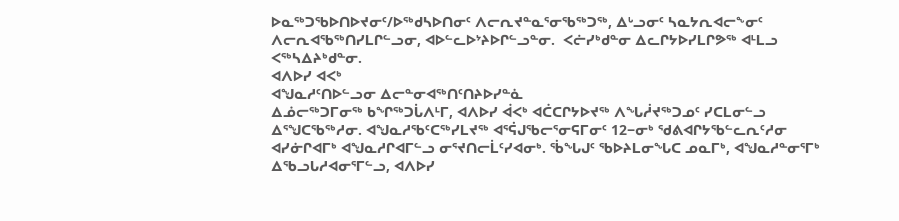ᐅᓇᖅᑐᖃᐅᑎᐅᔪᓂᑦ/ᐅᖅᑯᓴᐅᑎᓂᑦ ᐱᓕᕆᔪᓐᓇᕐᓂᖃᖅᑐᖅ, ᐃᒡᓗᓂᑦ ᓴᓇᔭᕆᐊᓕᖕᓂᑦ ᐱᓕᕆᐊᖃᖅᑎᓯᒪᒋᓪᓗᓂ, ᐊᐅᓪᓚᐅᔾᔨᐅᒋᓪᓗᓐᓂ.  ᐸᓖᓯᒃᑯᓐᓂ ᐃᓚᒋᔭᐅᓯᒪᒋᕗᖅ ᐊᒻᒪᓗ ᐸᖅᓴᐃᔨᒃᑯᓐᓂ.
ᐊᐱᐅᓯ ᐊᐸᒃ
ᐊᖑᓇᓱᑦᑎᐅᓪᓗᓂ ᐃᓕᓐᓂᐊᖅᑎᑦᑎᔨᐅᓯᓐᓈ
ᐃᓅᓕᖅᑐᒥᓂᖅ ᑲᖏᖅᑐᒑᐱᒻᒥ, ᐊᐱᐅᓯ ᐋᐸᒃ ᐊᑖᑕᒋᔭᐅᔪᖅ ᐱᖓᓲᔪᖅᑐᓄᑦ ᓯᑕᒪᓂᓪᓗ ᐃᕐᖑᑕᖃᖅᓱᓂ. ᐊᖑᓇᓱᖃᑦᑕᖅᓯᒪᔪᖅ ᐊᕐᕌᒍᖃᓕᕐᓂᕋᒥᓂᑦ 12−ᓂᒃ ᖁᕕᐊᒋᔭᖃᓪᓚᕆᑦᓱᓂ ᐊᓯᓃᒋᐊᒥᒃ ᐊᖑᓇᓱᒋᐊᒥᓪᓗ ᓂᕐᔪᑎᓕᒫᑦᓯᐊᓂᒃ. ᖄᖓᒍᑦ ᖃᐅᔨᒪᓂᖓᑕ ᓄᓇᒥᒃ, ᐊᖑᓇᓱᓐᓂᕐᒥᒃ ᐃᖃᓗᒐᓱᐊᓂᕐᒥᓪᓗ, ᐊᐱᐅᓯ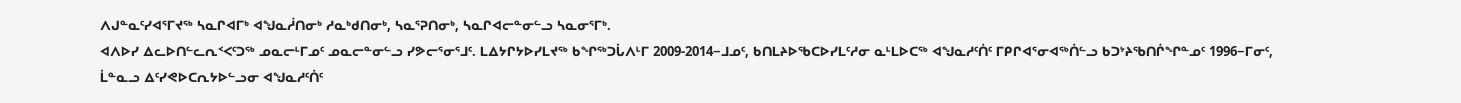ᐱᒍᓐᓇᑦᓯᐊᕐᒥᔪᖅ ᓴᓇᒋᐊᒥᒃ ᐊᖑᓇᓲᑎᓂᒃ ᓱᓇᒃᑯᑎᓂᒃ, ᓴᓇᕐᕈᑎᓂᒃ, ᓴᓇᒋᐊᓕᓐᓂᓪᓗ ᓴᓇᓂᕐᒥᒃ.
ᐊᐱᐅᓯ ᐃᓚᐅᑎᓪᓚᕆᑉᐸᑦᑐᖅ ᓄᓇᓕᒻᒥᓄᑦ ᓄᓇᓕᓐᓂᓪᓗ ᓯᕗᓕᕐᓂᕐᒧᑦ. ᒪᐃᔭᒋᔭᐅᓯᒪᔪᖅ ᑲᖏᖅᑐᒑᐱᒻᒥ 2009-2014−ᒧᓄᑦ, ᑲᑎᒪᔨᐅᖃᑕᐅᓯᒪᑦᓱᓂ ᓇᒻᒪᐅᑕᖅ ᐊᖑᓇᓱᑦᑏᑦ ᒥᑭᒋᐊᕐᓂᐊᖅᑏᓪᓗ ᑲᑐᔾᔨᖃᑎᒌᖏᓐᓄᑦ 1996−ᒥᓂᑦ, ᒫᓐᓇᓗ ᐃᑦᓯᕙᐅᑕᕆᔭᐅᓪᓗᓂ ᐊᖑᓇᓱᑦᑏᑦ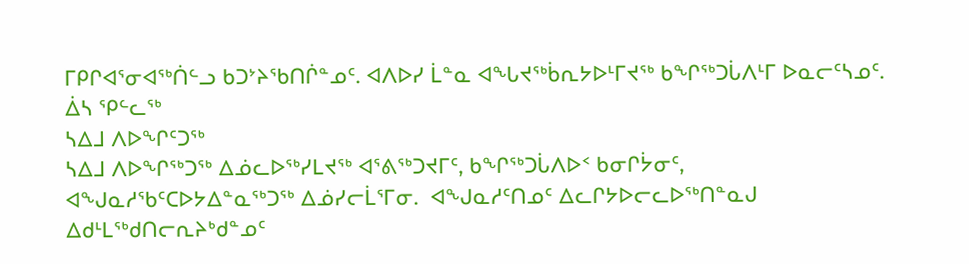ᒥᑭᒋᐊᕐᓂᐊᖅᑏᓪᓗ ᑲᑐᔾᔨᖃᑎᒌᓐᓄᑦ. ᐊᐱᐅᓯ ᒫᓐᓇ ᐊᖓᔪᖅᑳᕆᔭᐅᒻᒥᔪᖅ ᑲᖏᖅᑐᒑᐱᒻᒥ ᐅᓇᓕᑦᓴᓄᑦ.
ᐄᓴ ᕿᓪᓚᖅ
ᓴᐃᒧ ᐱᐅᖏᑦᑐᖅ
ᓴᐃᒧ ᐱᐅᖏᖅᑐᖅ ᐃᓅᓚᐅᖅᓯᒪᔪᖅ ᐊᕐᕕᖅᑐᔪᒥᑦ, ᑲᖏᖅᑐᒑᐱᐅᑉ ᑲᓂᒋᔮᓂᑦ, ᐊᖑᓇᓱᖃᑦᑕᐅᔭᐃᓐᓇᖅᑐᖅ ᐃᓅᓯᓕᒫᕐᒥᓂ.  ᐊᖑᓇᓱᑦᑎᓄᑦ ᐃᓚᒋᔭᐅᓕᓚᐅᖅᑎᓐᓇᒍ ᐃᑯᒻᒪᖅᑯᑎᓕᕆᔨᒃᑯᓐᓄᑦ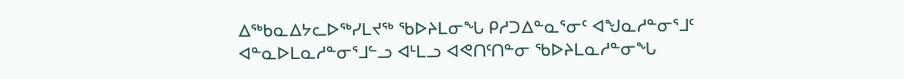ᐃᖅᑲᓇᐃᔭᓚᐅᖅᓯᒪᔪᖅ ᖃᐅᔨᒪᓂᖓ ᑭᓱᑐᐃᓐᓇᕐᓂᑦ ᐊᖑᓇᓱᓐᓂᕐᒧᑦ ᐊᓐᓇᐅᒪᓇᓱᓐᓂᕐᒧᓪᓗ ᐊᒻᒪᓗ ᐊᕙᑎᑦᑎᓐᓂ ᖃᐅᔨᒪᓇᓱᓐᓂᖓ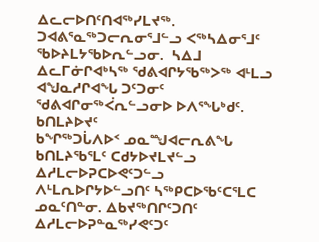ᐃᓚᓕᐅᑎᑦᑎᐊᖅᓯᒪᔪᖅ.  ᑐᐊᕕᕐᓇᖅᑐᓕᕆᓂᕐᒧᓪᓗ ᐸᖅᓴᐃᓂᕐᒧᑦ ᖃᐅᔨᒪᔭᖃᐅᕆᓪᓗᓂ.  ᓴᐃᒧ ᐃᓚᒥᓃᒋᐊᒃᓴᖅ ᖁᕕᐊᒋᔭᖃᖅᐳᖅ ᐊᒻᒪᓗ ᐊᖑᓇᓱᒋᐊᖓ ᑐᑦᑐᓂᑦ ᖁᕕᐊᒋᓂᖅᐹᕆᓪᓗᓂᐅ ᐅᐱᕐᖓᒃᑯᑦ.
ᑲᑎᒪᔨᐅᔪᑦ
ᑲᖏᖅᑐᒑᐱᐅᑉ ᓄᓇᙳᐊᓕᕆᕕᖓ ᑲᑎᒪᔨᖃᕐᒪᑦ ᑕᑯᔭᐅᔪᒪᔪᓪᓗ ᐃᓱᒪᓕᐅᕈᑕᐅᕙᑦᑐᓪᓗ ᐱᒻᒪᕆᐅᒋᔭᐅᓪᓗᑎᑦ ᓴᖅᑭᑕᐅᖃᑦᑕᕐᒪᑕ ᓄᓇᑦᑎᓐᓂ. ᐃᑲᔪᖅᑎᒋᑦᑐᑎᑦ ᐃᓱᒪᓕᐅᕈᓐᓇᖅᓯᕙᑦᑐᑦ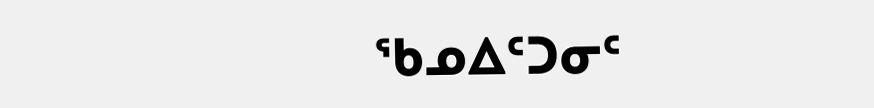ᖃᓄᐃᑦᑐᓂᑦ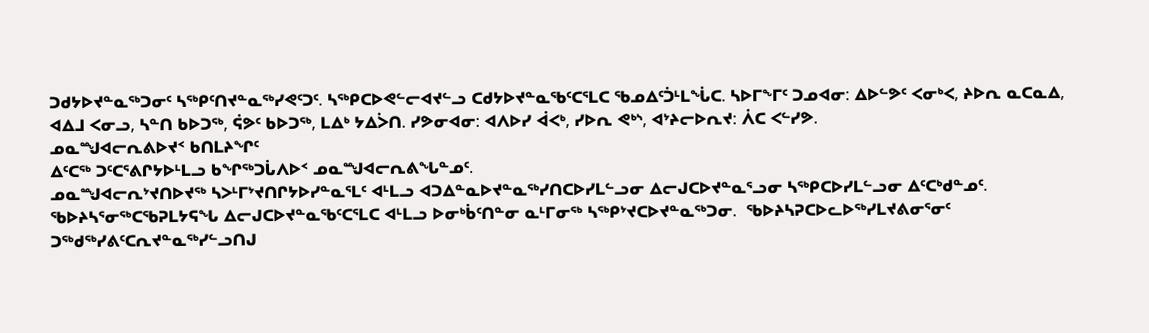ᑐᑯᔭᐅᔪᓐᓇᖅᑐᓂᑦ ᓴᖅᑭᑦᑎᔪᓐᓇᖅᓯᕙᑦᑐᑦ. ᓴᖅᑭᑕᐅᕙᓪᓕᐊᔪᓪᓗ ᑕᑯᔭᐅᔪᓐᓇᖃᑦᑕᕐᒪᑕ ᖃᓄᐃᑦᑑᒻᒪᖔᑕ. ᓴᐅᒥᖕᒥᑦ ᑐᓄᐊᓂ: ᐃᐅᓪᕗᑦ ᐸᓂᒃᐸ, ᔨᐅᕆ ᓇᑕᓇᐃ, ᐊᐃᒧ ᐸᓂᓗ, ᓴᓐᑎ ᑲᐅᑐᖅ, ᕌᕗᑦ ᑲᐅᑐᖅ, ᒪᐃᒃ ᔭᐃᐴᑎ. ᓯᕗᓂᐊᓂ: ᐊᐱᐅᓯ ᐋᐸᒃ, ᓯᐅᕆ ᕙᒃᔅ, ᐊᔾᔨᓕᐅᕆᔪ: ᐲᑕ ᐸᓪᓯᕗ.
ᓄᓇᙳᐊᓕᕆᕕᐅᔪᑉ ᑲᑎᒪᔨᖏᑦ
ᐃᑦᑕᖅ ᑐᑦᑕᕐᕕᒋᔭᐅᒻᒪᓗ ᑲᖏᖅᑐᒑᐱᐅᑉ ᓄᓇᙳᐊᓕᕆᕕᖓᓐᓄᑦ.
ᓄᓇᙳᐊᓕᕆᔾᔪᑎᐅᔪᖅ ᓴᐳᒻᒥᔾᔪᑎᒋᔭᐅᓯᓐᓇᕐᒪᑦ ᐊᒻᒪᓗ ᐊᑐᐃᓐᓇᐅᔪᓐᓇᖅᓯᑎᑕᐅᓯᒪᓪᓗᓂ ᐃᓕᒍᑕᐅᔪᓐᓇᕐᓗᓂ ᓴᖅᑭᑕᐅᓯᒪᓪᓗᓂ ᐃᑦᑕᒃᑯᓐᓄᑦ. ᖃᐅᔨᓴᕐᓂᖅᑕᖃᕈᒪᔭᕋᖓ ᐃᓕᒍᑕᐅᔪᓐᓇᖃᑦᑕᕐᒪᑕ ᐊᒻᒪᓗ ᐅᓂᒃᑳᑦᑎᓐᓂ ᓇᒻᒥᓂᖅ ᓴᖅᑭᔾᔪᑕᐅᔪᓐᓇᖅᑐᓂ.  ᖃᐅᔨᓴᕈᑕᐅᓚᐅᖅᓯᒪᔪᕕᓂᕐᓂᑦ ᑐᖅᑯᖅᓯᕕᑦᑕᕆᔪᓐᓇᖅᓯᓪᓗᑎᒍ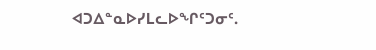ᐊᑐᐃᓐᓇᐅᓯᒪᓚᐅᖏᑦᑐᓂᑦ.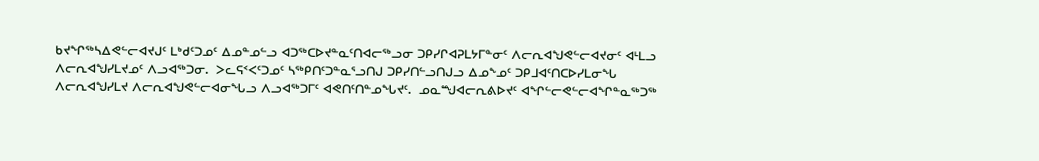ᑲᔪᖏᖅᓴᐃᕙᓪᓕᐊᔪᒍᑦ ᒪᒃᑯᑦᑐᓄᑦ ᐃᓄᓐᓄᓪᓗ ᐊᑐᖅᑕᐅᔪᓐᓇᑦᑎᐊᓕᖅᓗᓂ ᑐᑭᓯᒋᐊᕈᒪᔭᒥᓐᓂᑦ ᐱᓕᕆᐊᖑᕙᓪᓕᐊᔪᓂᑦ ᐊᒻᒪᓗ ᐱᓕᕆᐊᖑᓯᒪᔪᓄᑦ ᐱᓗᐊᖅᑐᓂ.  ᐳᓚᕋᑉᐸᑦᑐᓄᑦ ᓴᖅᑭᑎᑦᑐᓐᓇᕐᓗᑎᒍ ᑐᑭᓯᑎᓪᓗᑎᒍᓗ ᐃᓄᖕᓄᑦ ᑐᑭᒧᐊᑦᑎᑕᐅᓯᒪᓂᖓ ᐱᓕᕆᐊᖑᓯᒪᔪ ᐱᓕᕆᐊᖑᕙᓪᓕᐊᓂᖓᓗ ᐱᓗᐊᖅᑐᒥᑦ ᐊᕙᑎᑦᑎᓐᓄᖓᔪᑦ.  ᓄᓇᙳᐊᓕᕆᕕᐅᔪᑦ ᐊᖏᓪᓕᕙᓪᓕᐊᖏᓐᓇᖅᑐᖅ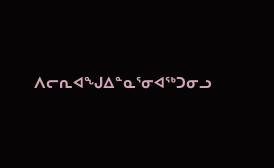ᐱᓕᕆᐊᖑᐃᓐᓇᕐᓂᐊᖅᑐᓂᓗ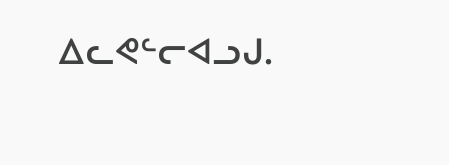ᐃᓚᕙᓪᓕᐊᓗᒍ.